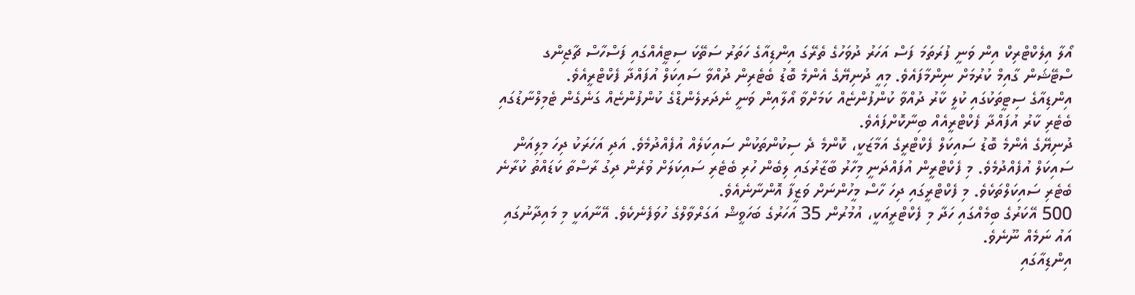އޯލާ އިލެކްޓްރިކް އިން ވަނީ ފުރަތަމަ ފަސް އަހަރު ދުވަހުގެ ތެރޭގަ އިންޑިއާގެ ހަތަރު ސަތޭކަ ސިޓީއެއްގައި ފަސްހާސް ޗާޖިންގ ސްޓޭޝަން ގާއިމް ކުރުމަށް ނިންމާފައެވެ. މިއީ ދުނިޔޭގެ އެންމެ ބޮޑު ބެޓެރިން ދުއްވާ ސައިކަލް އުފައްދާ ފެކްޓްރީއެވެ.
އިންޑިއާގެ ސިޓީތަކުގައި ކުލީ ކާރު ދުއްވާ ކުންފުންޏެއް ކަމަށްވާ އޯލާއިން ވަނީ ނެދަރލެންޑްގެ ކުންފުންޏެއް ގަނެގެން ޓެމިލްނާޑުގައި ބެޓެރި ކާރު އުފައްދާ ފެކްޓްރީއެއް ބިނާކޮށްފައެވެ.
ދުނިޔޭގެ އެންމެ ބޮޑު ސައިކަލް ފެކްޓްރީގެ އަމާޒަކީ، ކޮންމެ ދެ ސިކުންތަކުން ސައިކަލެއް އުފެއްދުމެވެ. އަދި އަހަރަކު ދިހަ މިލިއަން ސައިކަލް އުފެއްދުމެވެ. މި ފެކްޓްރީން އުފައްދަނީ މިހާރު ބާޒާރުގައި ލިބެން ހުރި ބެޓެރި ސައިކަލަށް ވުރެން ދިގު ރާސްތާ ކަޑައްތު ކުރާނެ ބެޓެރި ސައިކަލްތަކެވެ. މި ފެކްޓްރީގައި ދިހަ ހާސް މީހުންނަށް ވަޒީފާ އޮންނާނެއެވެ.
500 އޭކަރުގެ ބިމެއްގައި ހަދާ މި ފެކްޓްރީއަކީ، އުމުރުން 35 އަހަރުގެ ބަހަވީޝް އަގަރްވާލްގެ ހުވަފެނެކެވެ. އޭނާއަކީ މި މައިދާނުގައި އައު ނަމެއް ނޫނެވެ.
އިންޑިއާގައި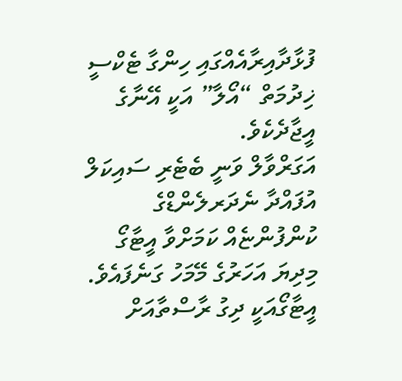ފުޅާދާއިރާއެއްގައި ހިންގާ ޓެކްސީ ޚިދުމަތް “އޯލާ” އަކީ އޭނާގެ އީޖާދެކެވެ.
އަގަރްވާލް ވަނީ ބެޓެރި ސައިކަލް އުފައްދާ ނެދަރލެންޑްގެ ކުންފުންޏެއް ކަމަށްވާ އީޓާގޯ މިދިޔަ އަހަރުގެ މޭމަހު ގަނެފައެވެ.
އީޓާގޯއަކީ ދިގު ރާސްތާއަށް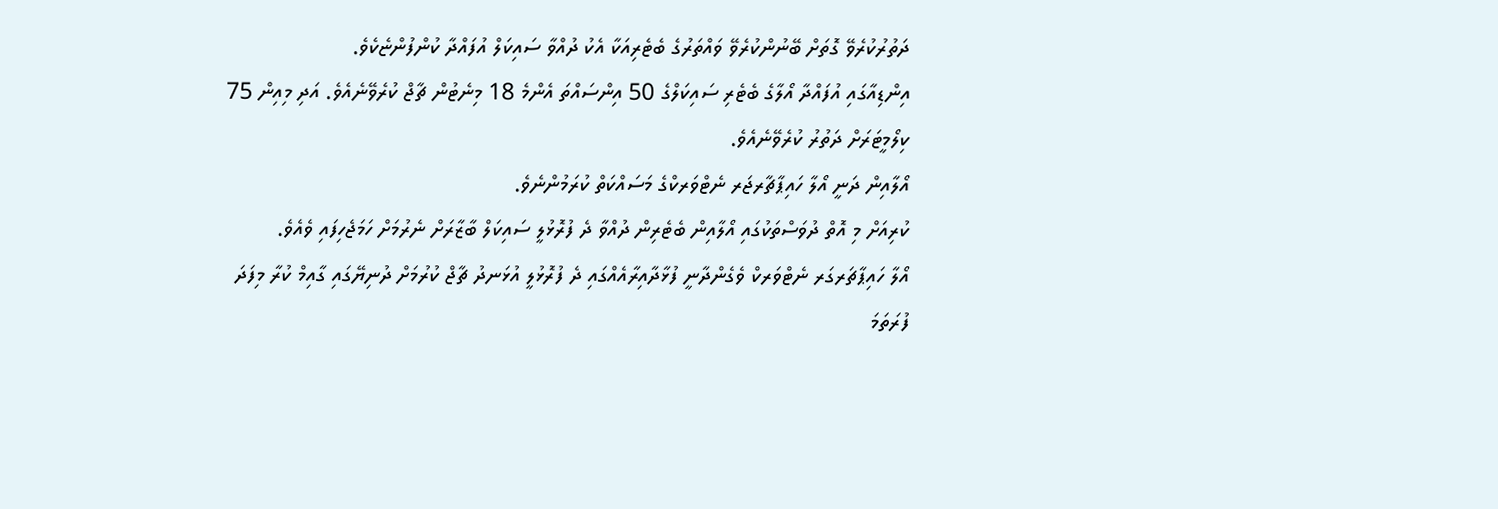ދަތުރުކުރެވޭ ގޮތަށް ބޭނުންކުރެވޭ ވައްތަރުގެ ބެޓެރިއަކާ އެކު ދުއްވާ ސައިކަލް އުފައްދާ ކުންފުންޏެކެވެ.
އިންޑިއާގައި އުފައްދާ އޯލާގެ ބެޓެރި ސައިކަލްގެ 50 އިންސައްތަ އެންމެ 18 މިނެޓުން ޗާޖް ކުރެވޭނެއެވެ. އަދި މިއިން 75 ކިލޯމީޓަރަށް ދަތުރު ކުރެވޭނެއެވެ.
އޯލާއިން ދަނީ އޯލާ ހައިޕާޗާރޖަރ ނެޓްވަރކްގެ މަސައްކަތް ކުރަމުންނެވެ.
ކުރިއަށް މި އޮތް ދުވަސްތަކުގައި އޯލާއިން ބެޓެރިން ދުއްވާ ދެ ފުރޮޅުލީ ސައިކަލް ބާޒާރަށް ނެރުމަށް ހަމަޖެހިފައި ވެއެވެ.
އޯލާ ހައިޕާޗަރގަރ ނެޓްވަރކް ވެގެންދާނީ ފުޅާދާއިރާއެއްގައި ދެ ފުރޮޅުލީ އުޅަނދު ޗާޖް ކުރުމަށް ދުނިޔޭގައި ގާއިމް ކުރާ މިފަދަ ފުރަތަމަ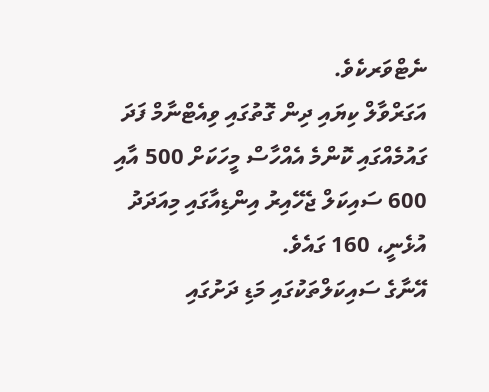ނެޓްވަރކެވެ.
އަގަރްވާލް ކިޔައި ދިން ގޮތުގައި ވިއެޓްނާމް ފަދަ ގައުމެއްގައި ކޮންމެ އެއްހާސް މީހަކަށް 500 އާއި 600 ސައިކަލް ޖެހޭއިރު އިންޑިއާގައި މިއަދަދު އުޅެނީ، 160 ގައެވެ.
އޭނާގެ ސައިކަލްތަކުގައި މަޑި ދަށުގައި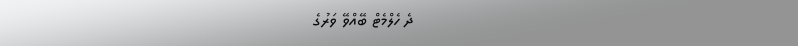ދެ ހެލްމެޓް ބޭއްވޭ ވަރުގެ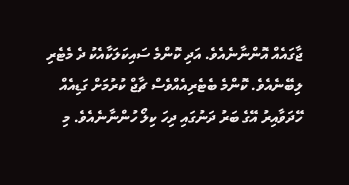ޖާގައެއް އޮންނާނެއެވެ. އަދި ކޮންމެ ސައިކަލަކާއެކު ދެ މެޓެރި ލިބޭނެއެވެ. ކޮންމެ ބެޓެރިއެއްވެސް ޗާޖް ކުރުމަށް ގަޑިއެއް ހޭދަވާއިރު އޭގެ ބަރު ދަނުގައި ދިހަ ކިލޯ ހުންނާނެއެވެ. މި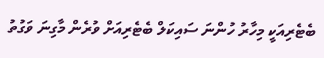ބެޓެރިއަކީ މިހާރު ހުންނަ ސައިކަލް ބެޓެރިއަށް ވުރެން މާގިނަ ވަގުތު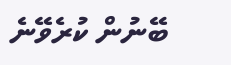ބޭނުން ކުރެވޭނެ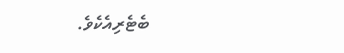ބެޓެރިއެކެވެ.